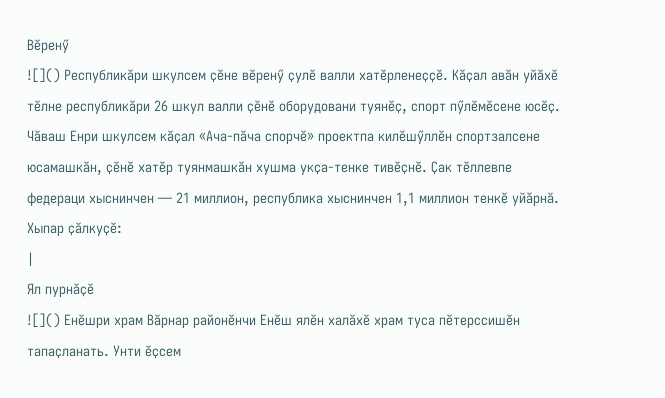Вӗренӳ
![]() Республикӑри шкулсем ҫӗне вӗренӳ ҫулӗ валли хатӗрленеҫҫӗ. Кӑҫал авӑн уйӑхӗ тӗлне республикӑри 26 шкул валли ҫӗнӗ оборудовани туянӗҫ, спорт пӳлӗмӗсене юсӗҫ. Чӑваш Енри шкулсем кӑҫал «Ача-пӑча спорчӗ» проектпа килӗшӳллӗн спортзалсене юсамашкӑн, ҫӗнӗ хатӗр туянмашкӑн хушма укҫа-тенке тивӗҫнӗ. Ҫак тӗллевпе федераци хыснинчен — 21 миллион, республика хыснинчен 1,1 миллион тенкӗ уйӑрнӑ. Хыпар ҫӑлкуҫӗ:
|
Ял пурнӑҫӗ
![]() Енӗшри храм Вӑрнар районӗнчи Енӗш ялӗн халӑхӗ храм туса пӗтерссишӗн тапаҫланать. Унти ӗҫсем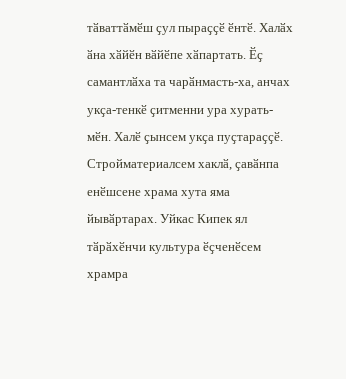тӑваттӑмӗш ҫул пыраҫҫӗ ӗнтӗ. Халӑх ӑна хӑйӗн вӑйӗпе хӑпартать. Ӗҫ самантлӑха та чарӑнмасть-ха, анчах укҫа-тенкӗ ҫитменни ура хурать-мӗн. Халӗ ҫынсем укҫа пуҫтараҫҫӗ. Стройматериалсем хаклӑ, ҫавӑнпа енӗшсене храма хута яма йывӑртарах. Уйкас Кипек ял тӑрӑхӗнчи культура ӗҫченӗсем храмра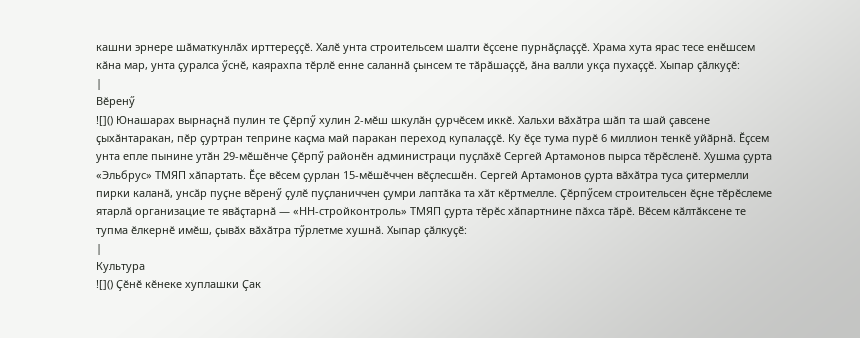кашни эрнере шӑматкунлӑх ирттереҫҫӗ. Халӗ унта строительсем шалти ӗҫсене пурнӑҫлаҫҫӗ. Храма хута ярас тесе енӗшсем кӑна мар, унта ҫуралса ӳснӗ, каярахпа тӗрлӗ енне саланнӑ ҫынсем те тӑрӑшаҫҫӗ, ӑна валли укҫа пухаҫҫӗ. Хыпар ҫӑлкуҫӗ:
|
Вӗренӳ
![]() Юнашарах вырнаҫнӑ пулин те Ҫӗрпӳ хулин 2-мӗш шкулӑн ҫурчӗсем иккӗ. Хальхи вӑхӑтра шӑп та шай ҫавсене ҫыхӑнтаракан, пӗр ҫуртран теприне каҫма май паракан переход купалаҫҫӗ. Ку ӗҫе тума пурӗ 6 миллион тенкӗ уйӑрнӑ. Ӗҫсем унта епле пынине утӑн 29-мӗшӗнче Ҫӗрпӳ районӗн администраци пуҫлӑхӗ Сергей Артамонов пырса тӗрӗсленӗ. Хушма ҫурта «Эльбрус» ТМЯП хӑпартать. Ӗҫе вӗсем ҫурлан 15-мӗшӗччен вӗҫлесшӗн. Сергей Артамонов ҫурта вӑхӑтра туса ҫитермелли пирки каланӑ, унсӑр пуҫне вӗренӳ ҫулӗ пуҫланиччен ҫумри лаптӑка та хӑт кӗртмелле. Ҫӗрпӳсем строительсен ӗҫне тӗрӗслеме ятарлӑ организацие те явӑҫтарнӑ — «НН-стройконтроль» ТМЯП ҫурта тӗрӗс хӑпартнине пӑхса тӑрӗ. Вӗсем кӑлтӑксене те тупма ӗлкернӗ имӗш, ҫывӑх вӑхӑтра тӳрлетме хушнӑ. Хыпар ҫӑлкуҫӗ:
|
Культура
![]() Ҫӗнӗ кӗнеке хуплашки Ҫак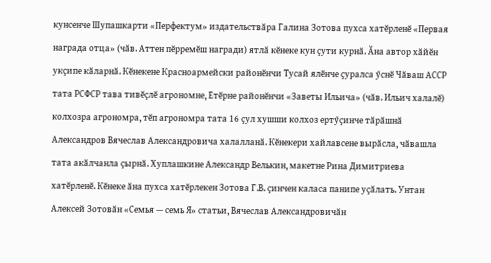кунсенче Шупашкарти «Перфектум» издательствӑра Галина Зотова пухса хатӗрленӗ «Первая награда отца» (чӑв. Аттен пӗрремӗш награди) ятлӑ кӗнеке кун ҫути курнӑ. Ӑна автор хӑйӗн укҫипе кӑларнӑ. Кӗнекене Красноармейски районӗнчи Тусай ялӗнче ҫуралса ӳснӗ Чӑваш АССР тата РСФСР тава тивӗҫлӗ агрономне, Етӗрне районӗнчи «Заветы Ильича» (чӑв. Ильич халалӗ) колхозра агрономра, тӗп агрономра тата 16 ҫул хушши колхоз ертӳҫинче тӑрӑшнӑ Александров Вячеслав Александровича халалланӑ. Кӗнекери хайлавсене вырӑсла, чӑвашла тата акӑлчанла ҫырнӑ. Хуплашкине Александр Велькин, макетне Рина Димитриева хатӗрленӗ. Кӗнеке ӑна пухса хатӗрлекен Зотова Г.В. ҫинчен каласа панипе уҫӑлать. Унтан Алексей Зотовӑн «Семья — семь Я» статьи, Вячеслав Александровичӑн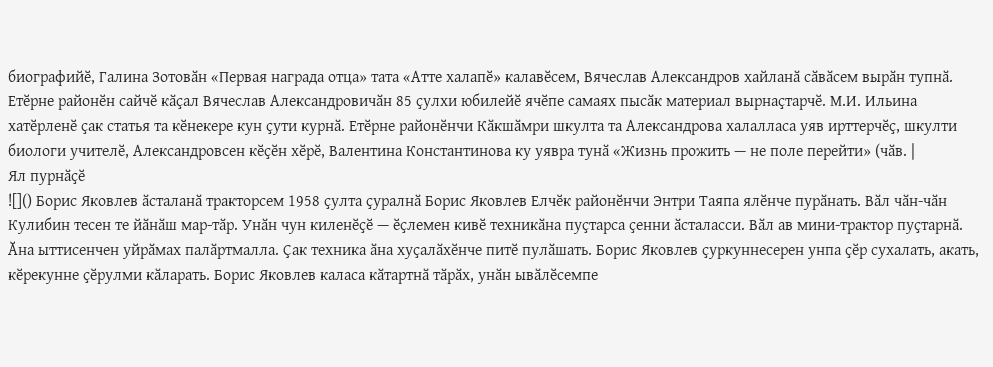биографийӗ, Галина Зотовӑн «Первая награда отца» тата «Атте халапӗ» калавӗсем, Вячеслав Александров хайланӑ сӑвӑсем вырӑн тупнӑ. Етӗрне районӗн сайчӗ кӑҫал Вячеслав Александровичӑн 85 ҫулхи юбилейӗ ячӗпе самаях пысӑк материал вырнаҫтарчӗ. М.И. Ильина хатӗрленӗ ҫак статья та кӗнекере кун ҫути курнӑ. Етӗрне районӗнчи Кӑкшӑмри шкулта та Александрова халалласа уяв ирттерчӗҫ, шкулти биологи учителӗ, Александровсен кӗҫӗн хӗрӗ, Валентина Константинова ку уявра тунӑ «Жизнь прожить — не поле перейти» (чӑв. |
Ял пурнӑҫӗ
![]() Борис Яковлев ӑсталанӑ тракторсем 1958 ҫулта ҫуралнӑ Борис Яковлев Елчӗк районӗнчи Энтри Таяпа ялӗнче пурӑнать. Вӑл чӑн-чӑн Кулибин тесен те йӑнӑш мар-тӑр. Унӑн чун киленӗҫӗ — ӗҫлемен кивӗ техникӑна пуҫтарса ҫенни ӑсталасси. Вӑл ав мини-трактор пуҫтарнӑ. Ӑна ыттисенчен уйрӑмах палӑртмалла. Ҫак техника ӑна хуҫалӑхӗнче питӗ пулӑшать. Борис Яковлев ҫуркуннесерен унпа ҫӗр сухалать, акать, кӗрекунне ҫӗрулми кӑларать. Борис Яковлев каласа кӑтартнӑ тӑрӑх, унӑн ывӑлӗсемпе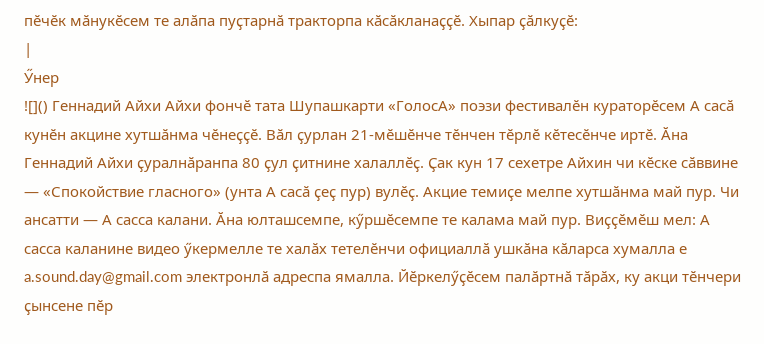пӗчӗк мӑнукӗсем те алӑпа пуҫтарнӑ тракторпа кӑсӑкланаҫҫӗ. Хыпар ҫӑлкуҫӗ:
|
Ӳнер
![]() Геннадий Айхи Айхи фончӗ тата Шупашкарти «ГолосА» поэзи фестивалӗн кураторӗсем А сасӑ кунӗн акцине хутшӑнма чӗнеҫҫӗ. Вӑл ҫурлан 21-мӗшӗнче тӗнчен тӗрлӗ кӗтесӗнче иртӗ. Ӑна Геннадий Айхи ҫуралнӑранпа 80 ҫул ҫитнине халаллӗҫ. Ҫак кун 17 сехетре Айхин чи кӗске сӑввине — «Спокойствие гласного» (унта А сасӑ ҫеҫ пур) вулӗҫ. Акцие темиҫе мелпе хутшӑнма май пур. Чи ансатти — А сасса калани. Ӑна юлташсемпе, кӳршӗсемпе те калама май пур. Виҫҫӗмӗш мел: А сасса каланине видео ӳкермелле те халӑх тетелӗнчи официаллӑ ушкӑна кӑларса хумалла е a.sound.day@gmail.com электронлӑ адреспа ямалла. Йӗркелӳҫӗсем палӑртнӑ тӑрӑх, ку акци тӗнчери ҫынсене пӗр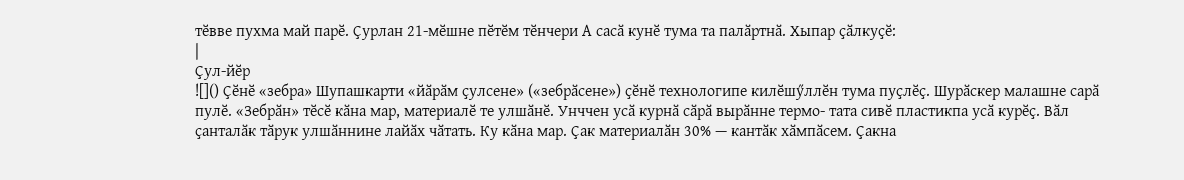тӗвве пухма май парӗ. Ҫурлан 21-мӗшне пӗтӗм тӗнчери А сасӑ кунӗ тума та палӑртнӑ. Хыпар ҫӑлкуҫӗ:
|
Ҫул-йӗр
![]() Ҫӗнӗ «зебра» Шупашкарти «йӑрӑм ҫулсене» («зебрӑсене») ҫӗнӗ технологипе килӗшӳллӗн тума пуҫлӗҫ. Шурӑскер малашне сарӑ пулӗ. «Зебрӑн» тӗсӗ кӑна мар, материалӗ те улшӑнӗ. Унччен усӑ курнӑ сӑрӑ вырӑнне термо- тата сивӗ пластикпа усӑ курӗҫ. Вӑл ҫанталӑк тӑрук улшӑннине лайӑх чӑтать. Ку кӑна мар. Ҫак материалӑн 30% — кантӑк хӑмпӑсем. Ҫакна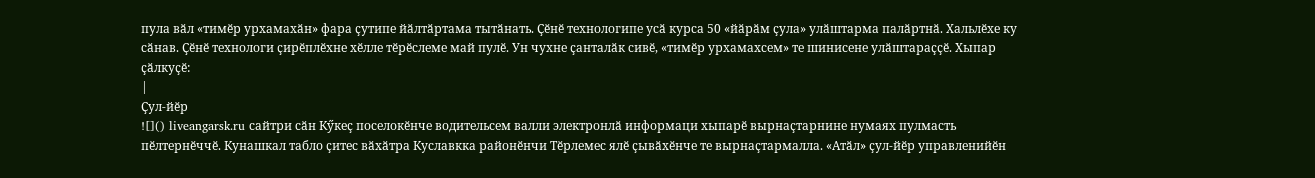пула вӑл «тимӗр урхамахӑн» фара ҫутипе йӑлтӑртама тытӑнать. Ҫӗнӗ технологипе усӑ курса 50 «йӑрӑм ҫула» улӑштарма палӑртнӑ. Хальлӗхе ку сӑнав. Ҫӗнӗ технологи ҫирӗплӗхне хӗлле тӗрӗслеме май пулӗ. Ун чухне ҫанталӑк сивӗ, «тимӗр урхамахсем» те шинисене улӑштараҫҫӗ. Хыпар ҫӑлкуҫӗ:
|
Ҫул-йӗр
![]() liveangarsk.ru сайтри сӑн Кӳкеҫ поселокӗнче водительсем валли электронлӑ информаци хыпарӗ вырнаҫтарнине нумаях пулмасть пӗлтернӗччӗ. Кунашкал табло ҫитес вӑхӑтра Куславкка районӗнчи Тӗрлемес ялӗ ҫывӑхӗнче те вырнаҫтармалла. «Атӑл» ҫул-йӗр управленийӗн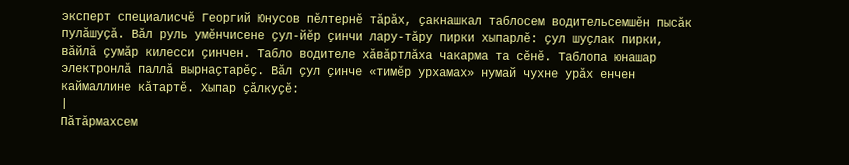эксперт специалисчӗ Георгий Юнусов пӗлтернӗ тӑрӑх, ҫакнашкал таблосем водительсемшӗн пысӑк пулӑшуҫӑ. Вӑл руль умӗнчисене ҫул-йӗр ҫинчи лару-тӑру пирки хыпарлӗ: ҫул шуҫлак пирки, вӑйлӑ ҫумӑр килесси ҫинчен. Табло водителе хӑвӑртлӑха чакарма та сӗнӗ. Таблопа юнашар электронлӑ паллӑ вырнаҫтарӗҫ. Вӑл ҫул ҫинче «тимӗр урхамах» нумай чухне урӑх енчен каймаллине кӑтартӗ. Хыпар ҫӑлкуҫӗ:
|
Пӑтӑрмахсем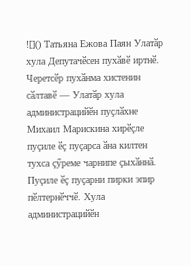![]() Татьяна Ежова Паян Улатӑр хула Депутачӗсен пухӑвӗ иртнӗ. Черетсӗр пухӑнма хистенин сӑлтавӗ — Улатӑр хула администрацийӗн пуҫлӑхне Михаил Марискина хирӗҫле пуҫиле ӗҫ пуҫарса ӑна килтен тухса ҫӳреме чарнипе ҫыхӑннӑ. Пуҫиле ӗҫ пуҫарни пирки эпир пӗлтернӗччӗ. Хула администрацийӗн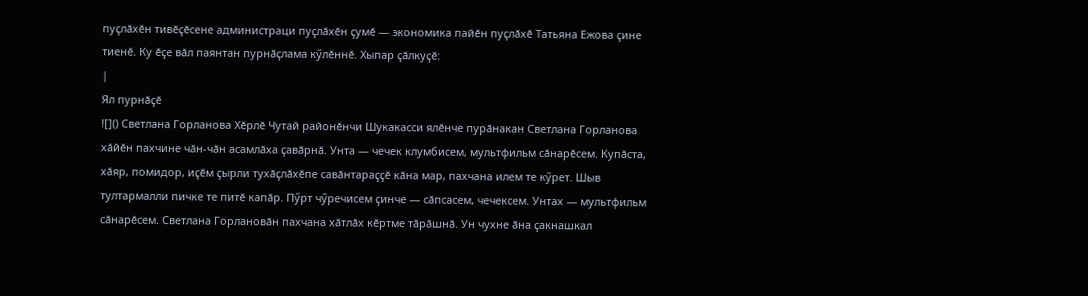пуҫлӑхӗн тивӗҫӗсене администраци пуҫлӑхӗн ҫумӗ — экономика пайӗн пуҫлӑхӗ Татьяна Ежова ҫине тиенӗ. Ку ӗҫе вӑл паянтан пурнӑҫлама кӳлӗннӗ. Хыпар ҫӑлкуҫӗ:
|
Ял пурнӑҫӗ
![]() Светлана Горланова Хӗрлӗ Чутай районӗнчи Шукакасси ялӗнче пурӑнакан Светлана Горланова хӑйӗн пахчине чӑн-чӑн асамлӑха ҫавӑрнӑ. Унта — чечек клумбисем, мультфильм сӑнарӗсем. Купӑста, хӑяр, помидор, иҫӗм ҫырли тухӑҫлӑхӗпе савӑнтараҫҫӗ кӑна мар, пахчана илем те кӳрет. Шыв тултармалли пичке те питӗ капӑр. Пӳрт чӳречисем ҫинче — сӑпсасем, чечексем. Унтах — мультфильм сӑнарӗсем. Светлана Горлановӑн пахчана хӑтлӑх кӗртме тӑрӑшнӑ. Ун чухне ӑна ҫакнашкал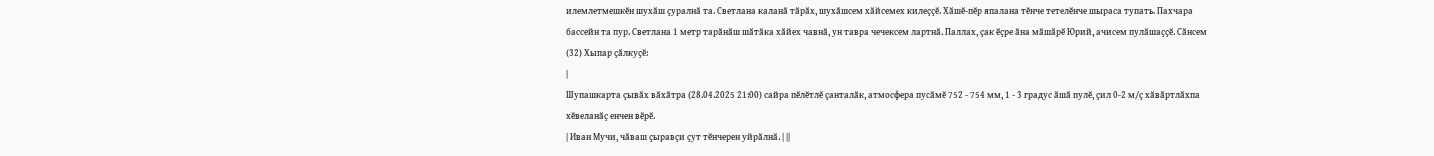илемлетмешкӗн шухӑш ҫуралнӑ та. Светлана каланӑ тӑрӑх, шухӑшсем хӑйсемех килеҫҫӗ. Хӑшӗ-пӗр япалана тӗнче тетелӗнче шыраса тупать. Пахчара бассейн та пур. Светлана 1 метр тарӑнӑш шӑтӑка хӑйех чавнӑ, ун тавра чечексем лартнӑ. Паллах, ҫак ӗҫре ӑна мӑшӑрӗ Юрий, ачисем пулӑшаҫҫӗ. Сӑнсем (32) Хыпар ҫӑлкуҫӗ:
|
Шупашкарта ҫывӑх вӑхӑтра (28.04.2025 21:00) сайра пӗлӗтлӗ ҫанталӑк, атмосфера пусӑмӗ 752 - 754 мм, 1 - 3 градус ӑшӑ пулӗ, ҫил 0-2 м/ҫ хӑвӑртлӑхпа хӗвеланӑҫ енчен вӗрӗ.
| Иван Мучи, чӑваш ҫыравҫи ҫут тӗнчерен уйрӑлнӑ. | ||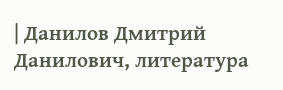| Данилов Дмитрий Данилович, литература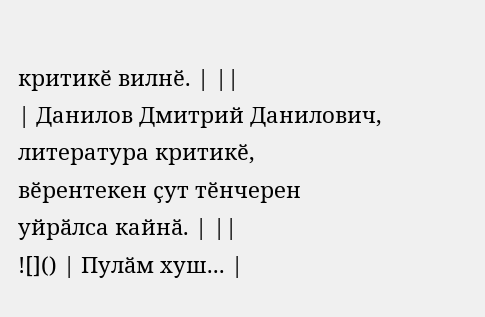критикӗ вилнӗ. | ||
| Данилов Дмитрий Данилович, литература критикӗ, вӗрентекен ҫут тӗнчерен уйрӑлса кайнӑ. | ||
![]() | Пулӑм хуш... |